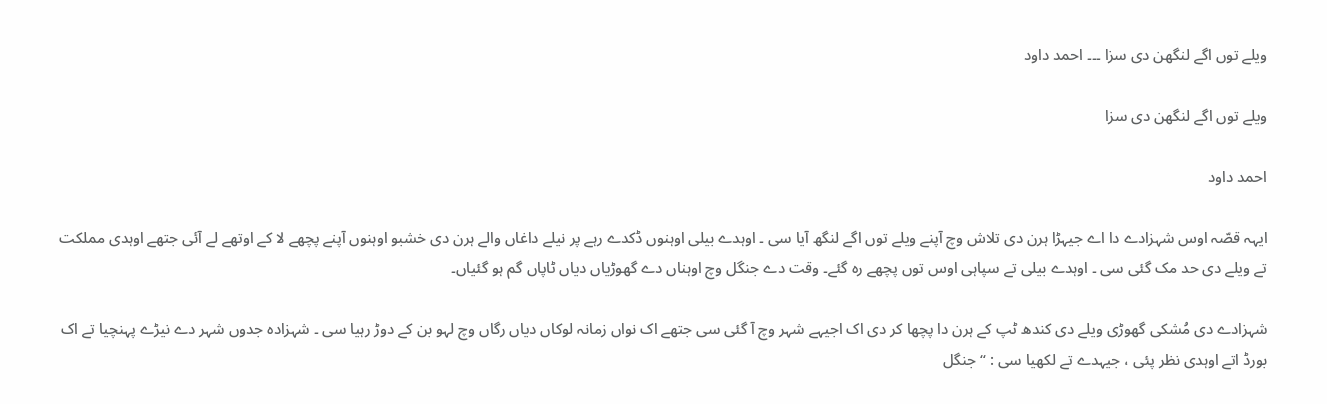ویلے توں اگے لنگھن دی سزا ۔۔۔ احمد داود

ویلے توں اگے لنگھن دی سزا

احمد داود

ایہہ قصّہ اوس شہزادے دا اے جیہڑا ہرن دی تلاش وچ آپنے ویلے توں اگے لنگھ آیا سی ۔ اوہدے بیلی اوہنوں ڈکدے رہے پر نیلے داغاں والے ہرن دی خشبو اوہنوں آپنے پچھے لا کے اوتھے لے آئی جتھے اوہدی مملکت تے ویلے دی حد مک گئی سی ۔ اوہدے بیلی تے سپاہی اوس توں پچھے رہ گئے۔ وقت دے جنگل وچ اوہناں دے گھوڑیاں دیاں ٹاپاں گم ہو گئیاں۔

شہزادے دی مُشکی گھوڑی ویلے دی کندھ ٹپ کے ہرن دا پچھا کر دی اک اجیہے شہر وچ آ گئی سی جتھے اک نواں زمانہ لوکاں دیاں رگاں وچ لہو بن کے دوڑ رہیا سی ۔ شہزادہ جدوں شہر دے نیڑے پہنچیا تے اک بورڈ اتے اوہدی نظر پئی ، جیہدے تے لکھیا سی : “جنگل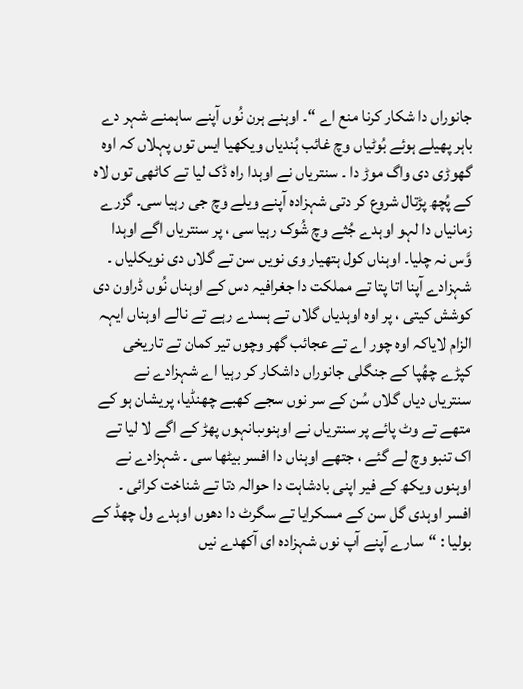جانوراں دا شکار کرنا منع اے “۔ اوہنے ہرن نُوں آپنے ساہمنے شہر دے باہر پھیلے ہوئے بُوٹیاں وچ غائب ہُندیاں ویکھیا ایس توں پہلاں کہ اوہ گھوڑی دی واگ موڑ دا ۔ سنتریاں نے اوہدا راہ ڈک لیا تے کاٹھی توں لاہ کے پُچھ پڑتال شروع کر دتی شہزادہ آپنے ویلے وچ جی رہیا سی۔ گزرے زمانیاں دا لہو اوہدے جُثے وچ شُوک رہیا سی ، پر سنتریاں اگے اوہدا وَّس نہ چلیا۔ اوہناں کول ہتھیار وی نویں سن تے گلاں دی نویکلیاں ۔ شہزادے آپنا اتا پتا تے مملکت دا جغرافیہ دس کے اوہناں نُوں ڈراون دی کوشش کیتی ، پر اوہ اوہدیاں گلاں تے ہسدے رہے تے نالے اوہناں ایہہ الزام لایاکہ اوہ چور اے تے عجائب گھر وچوں تیر کمان تے تاریخی کپڑے چھُپا کے جنگلی جانوراں داشکار کر رہیا اے شہزادے نے سنتریاں دیاں گلاں سُن کے سر نوں سجے کھبے چھنڈیا، پریشان ہو کے متھے تے وٹ پائے پر سنتریاں نے اوہنوںبانہوں پھڑ کے اگے لا لیا تے اک تنبو وچ لے گئے ، جتھے اوہناں دا افسر بیٹھا سی ۔ شہزادے نے اوہنوں ویکھ کے فیر اپنی بادشاہت دا حوالہ دتا تے شناخت کرائی ۔ افسر اوہدی گل سن کے مسکرایا تے سگرٹ دا دھوں اوہدے ول چھڈ کے بولیا : “سارے آپنے آپ نوں شہزادہ ای آکھدے نیں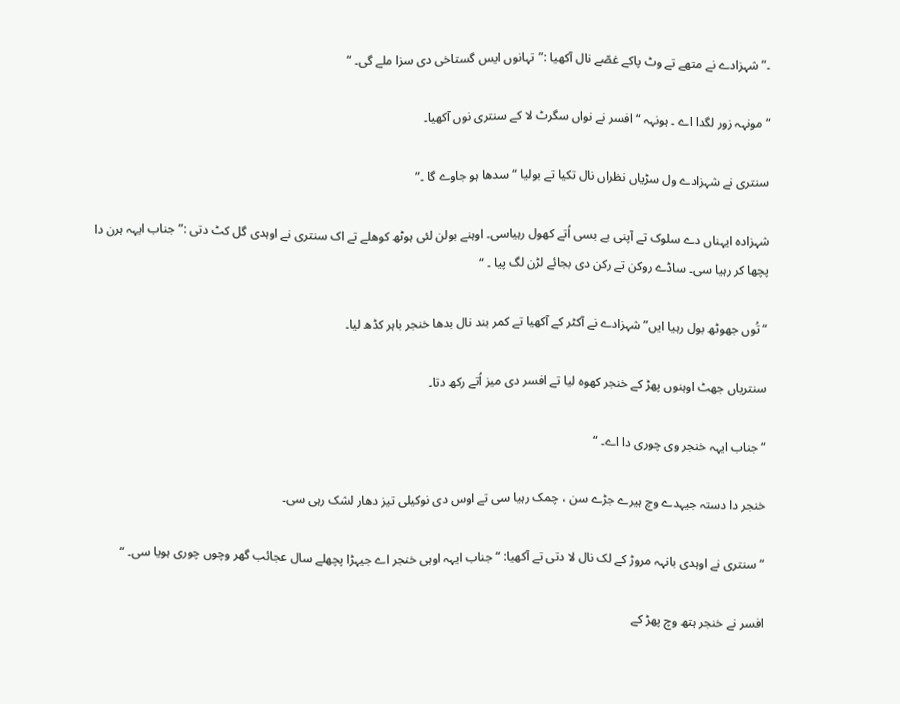۔”شہزادے نے متھے تے وٹ پاکے غصّے نال آکھیا :”تہانوں ایس گستاخی دی سزا ملے گی۔ “

“مونہہ زور لگدا اے ۔ ہونہہ “افسر نے نواں سگرٹ لا کے سنتری نوں آکھیا۔

سنتری نے شہزادے ول سڑیاں نظراں نال تکیا تے بولیا “سدھا ہو جاوے گا ۔”

شہزادہ ایہناں دے سلوک تے آپنی بے بسی اُتے کھول رہیاسی۔ اوہنے بولن لئی ہوٹھ کوھلے تے اک سنتری نے اوہدی گل کٹ دتی :” جناب ایہہ ہرن دا پچھا کر رہیا سی۔ ساڈے روکن تے رکن دی بجائے لڑن لگ پیا ۔ “

“تُوں جھوٹھ بول رہیا ایں”شہزادے نے آکٹر کے آکھیا تے کمر بند نال بدھا خنجر باہر کڈھ لیا۔

سنتریاں جھٹ اوہنوں پھڑ کے خنجر کھوہ لیا تے افسر دی میز اُتے رکھ دتا۔

“جناب ایہہ خنجر وی چوری دا اے۔ “

خنجر دا دستہ جیہدے وچ ہیرے جڑے سن ، چمک رہیا سی تے اوس دی نوکیلی تیز دھار لشک رہی سی۔

“سنتری نے اوہدی بانہہ مروڑ کے لک نال لا دتی تے آکھیا: “جناب ایہہ اوہی خنجر اے جیہڑا پچھلے سال عجائب گھر وچوں چوری ہویا سی۔ “

افسر نے خنجر ہتھ وچ پھڑ کے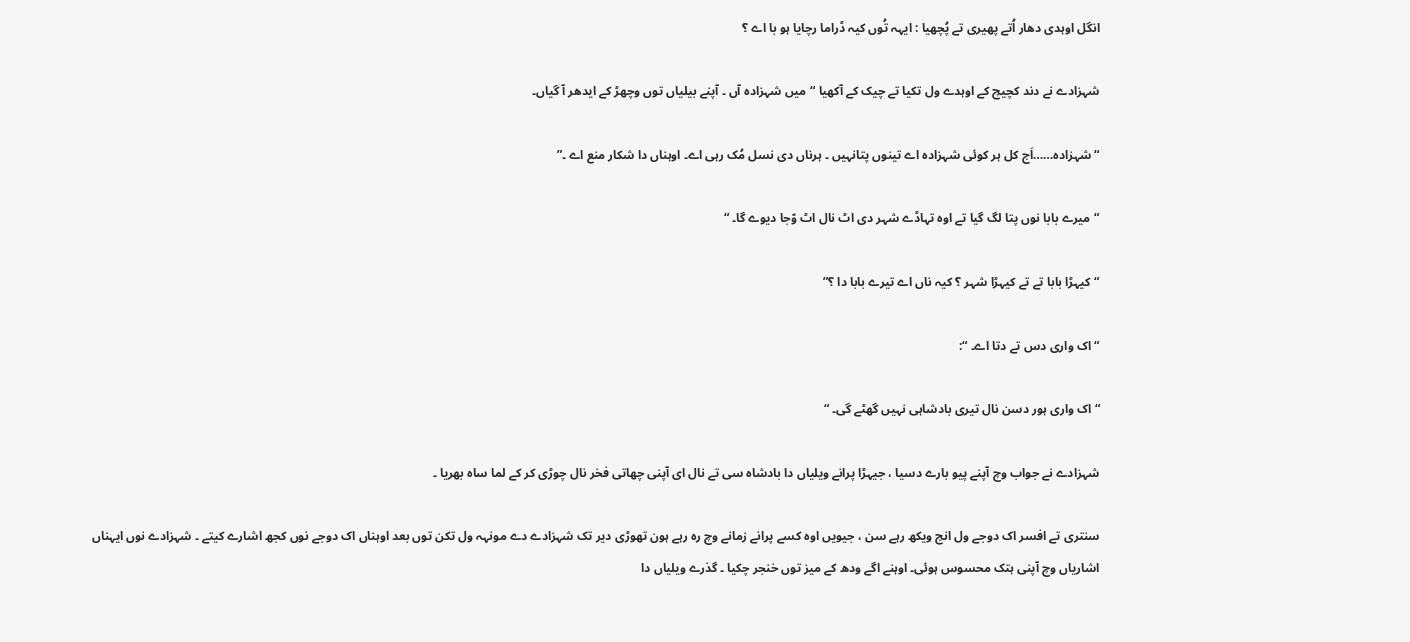انگل اوہدی دھار اُتے پھیری تے پُچھیا : ایہہ تُوں کیہ ڈراما رچایا ہو با اے ؟

شہزادے نے دند کچیچ کے اوہدے ول تکیا تے چیک کے آکھیا “میں شہزادہ آں ۔ آپنے بیلیاں توں وچھڑ کے ایدھر آ گیاں۔

“شہزادہ……اَج کل ہر کوئی شہزادہ اے تینوں پتانہیں ۔ ہرناں دی نسل مُک رہی اے۔ اوہناں دا شکار منع اے ۔”

“میرے بابا نوں پتا لگ گیا تے اوہ تہاڈے شہر دی اٹ نال اٹ وّجا دیوے گا۔ “

“کیہڑا بابا تے تے کیہڑا شہر ؟ کیہ ناں اے تیرے بابا دا ؟”

“اک واری دس تے دتا اے۔ “:

“اک واری ہور دسن نال تیری بادشاہی نہیں گھٹے گی۔ “

شہزادے نے جواب وچ آپنے پیو بارے دسیا ، جیہڑا پرانے ویلیاں دا بادشاہ سی تے نال ای آپنی چھاتی فخر نال چوڑی کر کے لما ساہ بھریا ۔

سنتری تے افسر اک دوجے ول انج ویکھ رہے سن ، جیویں اوہ کسے پرانے زمانے وچ رہ رہے ہون تھوڑی دیر تک شہزادے دے مونہہ ول تکن توں بعد اوہناں اک دوجے نوں کجھ اشارے کیتے ۔ شہزادے نوں ایہناں اشاریاں وچ آپنی ہتک محسوس ہوئی۔ اوہنے اگے ودھ کے میز توں خنجر چکیا ۔ گذرے ویلیاں دا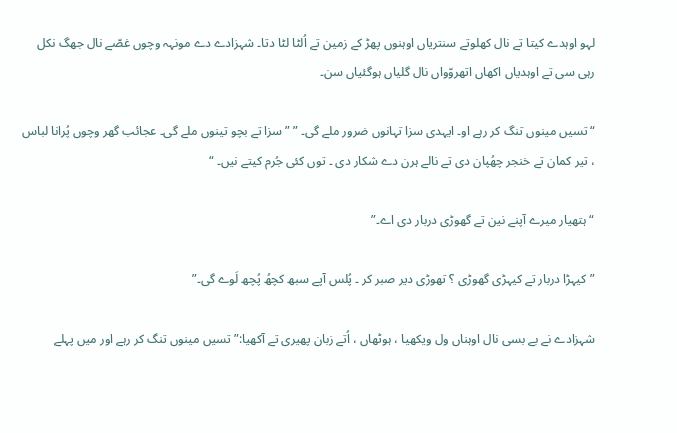لہو اوہدے کیتا تے نال کھلوتے سنتریاں اوہنوں پھڑ کے زمین تے اُلٹا لٹا دتا۔ شہزادے دے مونہہ وچوں غصّے نال جھگ نکل رہی سی تے اوہدیاں اکھاں اتھروّواں نال گلیاں ہوگئیاں سن۔

“تسیں مینوں تنگ کر رہے او۔ ایہدی سزا تہانوں ضرور ملے گی۔ ” ” سزا تے بچو تینوں ملے گی۔ عجائب گھر وچوں پُرانا لباس ، تیر کمان تے خنجر چھُپان دی تے نالے ہرن دے شکار دی ۔ توں کئی جُرم کیتے نیں۔ “

“ہتھیار میرے آپنے نین تے گھوڑی دربار دی اے۔”

”کیہڑا دربار تے کیہڑی گھوڑی ؟ تھوڑی دیر صبر کر ۔ پُلس آپے سبھ کچھُ پُچھ لَوے گی۔”

شہزادے نے بے بسی نال اوہناں ول ویکھیا ، ہوٹھاں ، اُتے زبان پھیری تے آکھیا:”تسیں مینوں تنگ کر رہے اور میں پہلے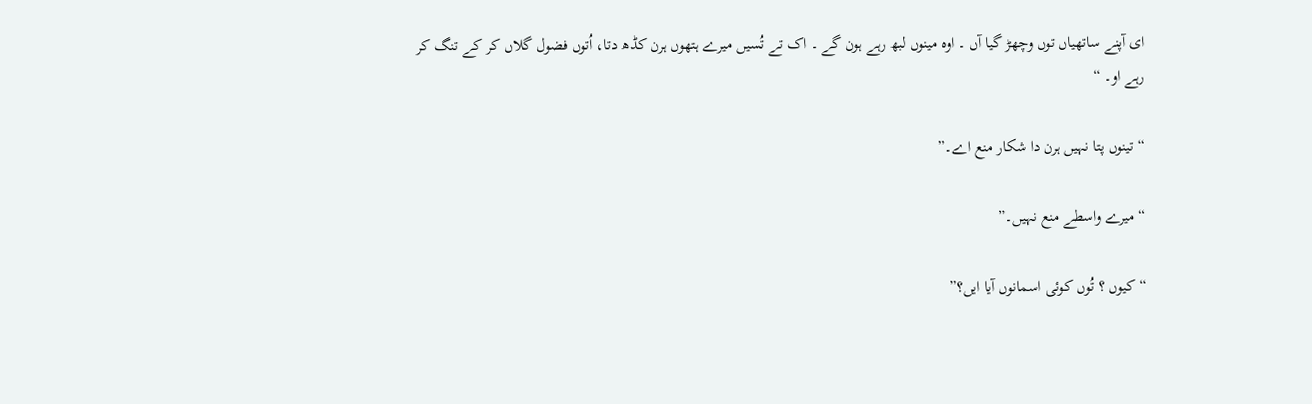ای آپنے ساتھیاں توں وچھڑ گیا آں ۔ اوہ مینوں لبھ رہے ہون گے ۔ اک تے تُسیں میرے ہتھوں ہرن کڈھ دتا، اُتوں فضول گلاں کر کے تنگ کر رہے او۔ “

“تینوں پتا نہیں ہرن دا شکار منع اے۔”

“میرے واسطے منع نہیں۔”

“کیوں ؟ تُوں کوئی اسمانوں آیا ایں؟”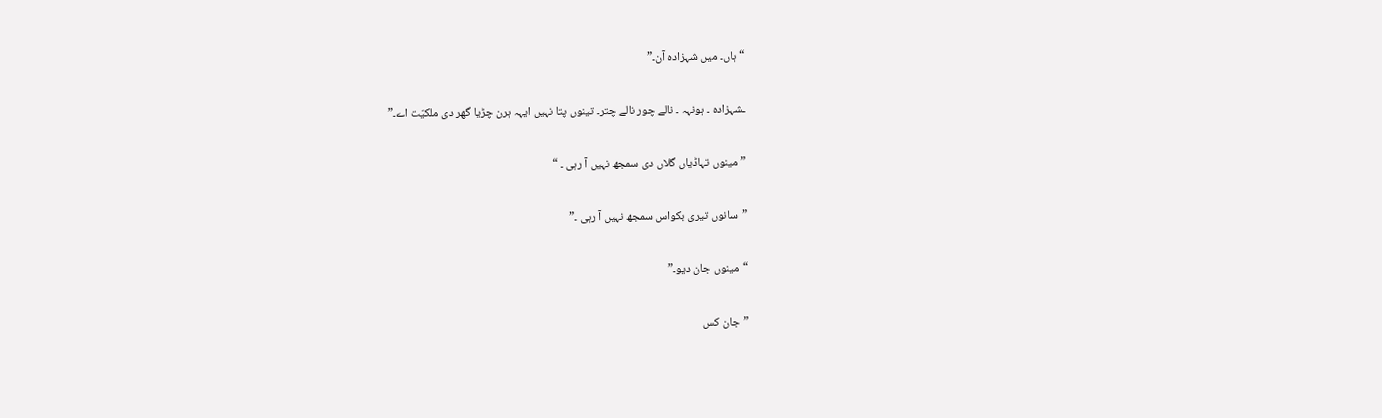“ہاں۔ میں شہزادہ آن۔”

ـشہزادہ ۔ ہونہہ ۔ نالے چور نالے چتر۔ تینوں پتا نہیں ایہہ ہرن چڑیا گھر دی ملکیّت اے۔”

” مینوں تہاڈیاں گلاں دی سمجھ نہیں آ رہی ۔ “

”سانوں تیری بکواس سمجھ نہیں آ رہی ۔”

“مینوں جان دیو۔”

”جان کس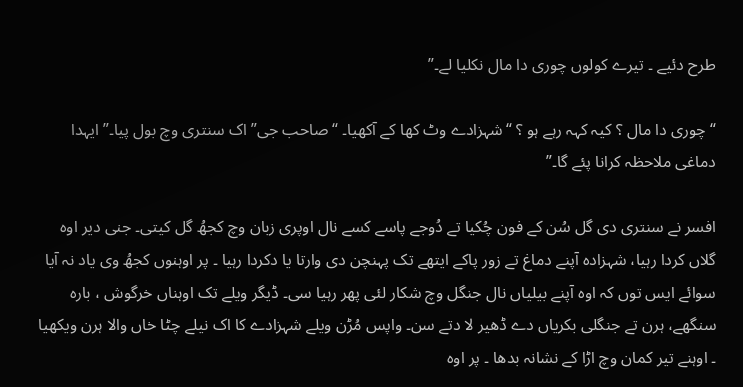طرح دئیے ۔ تیرے کولوں چوری دا مال نکلیا لے۔”

“چوری دا مال ؟ کیہ کہہ رہے ہو ؟ “شہزادے وٹ کھا کے آکھیا۔ “صاحب جی”اک سنتری وچ بول پیا۔”ایہدا دماغی ملاحظہ کرانا پئے گا۔”

افسر نے سنتری دی گل سُن کے فون چُکیا تے دُوجے پاسے کسے نال اوپری زبان وچ کجھُ گل کیتی۔ جنی دیر اوہ گلاں کردا رہیا، شہزادہ آپنے دماغ تے زور پاکے ایتھے تک پہنچن دی وارتا یا دکردا رہیا ۔ پر اوہنوں کجھُ وی یاد نہ آیا سوائے ایس توں کہ اوہ آپنے بیلیاں نال جنگل وچ شکار لئی پھر رہیا سی۔ ڈیگر ویلے تک اوہناں خرگوش ، بارہ سنگھے، ہرن تے جنگلی بکریاں دے ڈھیر لا دتے سن۔ واپس مُڑن ویلے شہزادے کا اک نیلے چٹا خاں والا ہرن ویکھیا ۔ اوہنے تیر کمان وچ اڑا کے نشانہ بدھا ۔ پر اوہ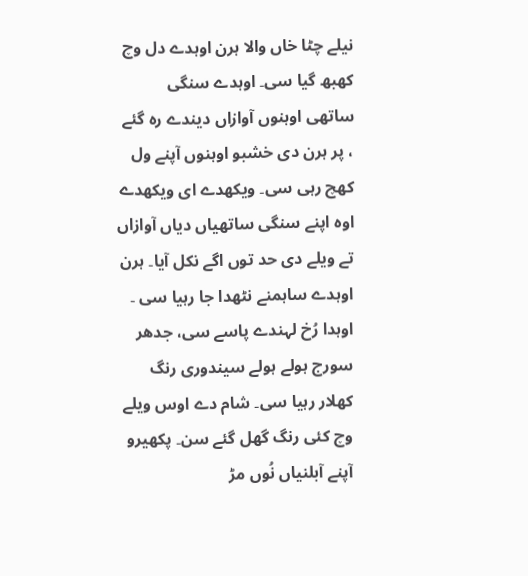نیلے چٹا خاں والا ہرن اوہدے دل وچ کھبھ گیا سی۔ اوہدے سنگی ساتھی اوہنوں آوازاں دیندے رہ گئے ، پر ہرن دی خشبو اوہنوں آپنے ول کھچ رہی سی۔ ویکھدے ای ویکھدے اوہ اپنے سنگی ساتھیاں دیاں آوازاں تے ویلے دی حد توں اگے نکل آیا۔ ہرن اوہدے ساہمنے نٹھدا جا رہیا سی ۔ اوہدا رُخ لہندے پاسے سی، جدھر سورج ہولے ہولے سیندوری رنگ کھلار رہیا سی۔ شام دے اوس ویلے وچ کئی رنگ گھل گئے سن۔ پکھیرو آپنے آبلنیاں نُوں مڑ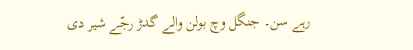رہے سن۔ جنگل وچ بولن والے گدڑ رجّے شیر دی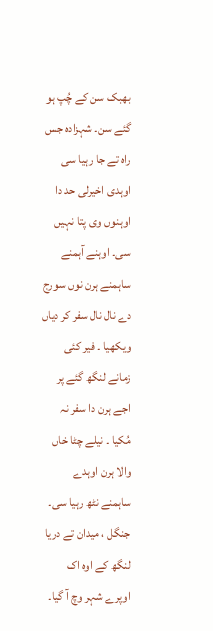بھبک سن کے چُپ ہو گئے سن۔ شہزادہ جس راہ تے جا رہیا سی اوہدی اخیرلی حد دا اوہنوں وی پتا نہیں سی۔ اوہنے آہمنے ساہمنے ہرن نوں سورج دے نال نال سفر کر دیاں ویکھیا ۔ فیر کئی زمانے لنگھ گئے پر اجے ہرن دا سفر نہ مُکیا ۔ نیلے چٹا خاں والا ہرن اوہدے ساہمنے نٹھ رہیا سی۔ جنگل ، میدان تے دریا لنگھ کے اوہ اک اوپرے شہر وچ آ گیا۔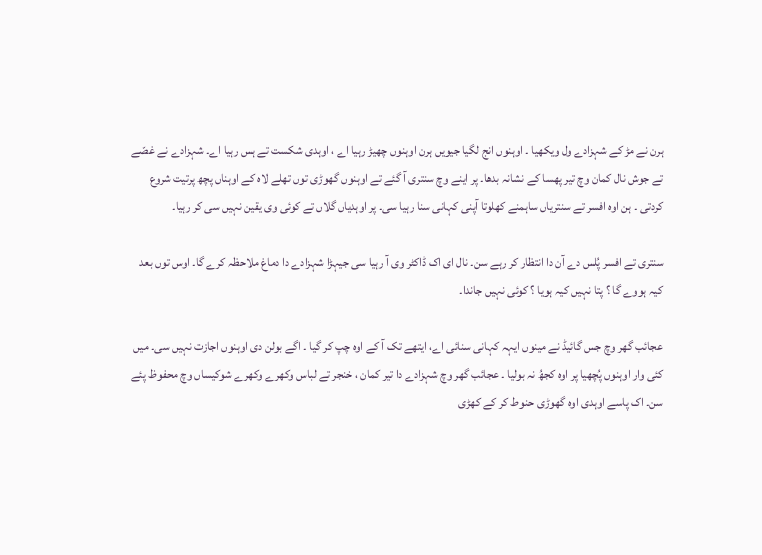ہرن نے مڑ کے شہزادے ول ویکھیا ۔ اوہنوں انج لگیا جیویں ہرن اوہنوں چھیڑ رہیا اے ، اوہدی شکست تے ہس رہیا اے۔ شہزادے نے غصّے تے جوش نال کمان وچ تیر پھسا کے نشانہ بدھا۔ پر اینے وچ سنتری آ گئے تے اوہنوں گھوڑی توں تھلے لاہ کے اوہناں پچھ پرتیت شروع کردتی ۔ ہن اوہ افسر تے سنتریاں ساہمنے کھلوتا آپنی کہانی سنا رہیا سی۔ پر اوہدیاں گلاں تے کوئی وی یقین نہیں سی کر رہیا۔

سنتری تے افسر پُلس دے آن دا انتظار کر رہے سن۔ نال ای اک ڈاکٹر وی آ رہیا سی جیہڑا شہزادے دا دماغ ملاحظہ کرے گا۔ اوس توں بعد کیہ ہووے گا ؟ پتا نہیں کیہ ہویا ؟ کوئی نہیں جاندا۔

عجائب گھر وچ جس گائیڈ نے مینوں ایہہ کہانی سنائی اے، ایتھے تک آ کے اوہ چپ کر گیا ۔ اگے بولن دی اوہنوں اجازت نہیں سی۔ میں کئی وار اوہنوں پُچھیا پر اوہ کجھُ نہ بولیا ۔ عجائب گھر وچ شہزادے دا تیر کمان ، خنجر تے لباس وکھرے وکھرے شوکیساں وچ محفوظ پئے سن۔ اک پاسے اوہدی اوہ گھوڑی حنوط کر کے کھڑی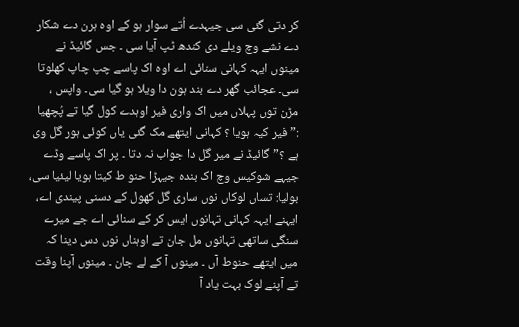کر دتی گئی سی جیہدے اُتے سوار ہو کے اوہ ہرن دے شکار دے نشے وچ ویلے دی کندھ ٹپ آیا سی ۔ جس گائیڈ نے مینوں ایہہ کہانی سنائی اے اوہ اک پاسے چپ چاپ کھلوتا سی۔ عجائب گھر دے بند ہون دا ویلا ہو گیا سی۔ واپس ، مڑن توں پہلاں میں اک واری فیر اوہدے کول گیا تے پُچھیا :”فیر کیہ ہویا ؟ کہانی ایتھے مک گئی یاں کوئی ہور گل وی ہے ؟”گائیڈ نے میر گل دا جواب نہ دتا ۔ پر اک پاسے وڈے جیہے شوکیس وچ اک بندہ جیہڑا حنو ط کیتا ہویا لیئیا سی، بولیا: تساں لوکاں نوں ساری گل کھول کے دسنی پیندی اے، ایہنے ایہہ کہانی تہانوں ایس کر کے سنائی اے جے میرے سنگی ساتھی تہانوں مل جان تے اوہناں نوں دس دینا کہ میں ایتھے حنوط آں ۔ مینوں آ کے لے جان ۔ مینوں آپنا وقت تے آپنے لوک بہت یاد آ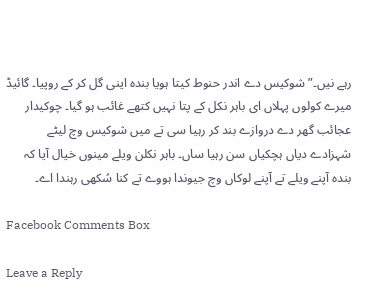رہے نیں۔”شوکیس دے اندر حنوط کیتا ہویا بندہ اینی گل کر کے روپیا۔ گائیڈ میرے کولوں پہلاں ای باہر نکل کے پتا نہیں کتھے غائب ہو گیا۔ چوکیدار عجائب گھر دے دروازے بند کر رہیا سی تے میں شوکیس وچ لیٹے شہزادے دیاں ہچکیاں سن رہیا ساں۔ باہر نکلن ویلے مینوں خیال آیا کہ بندہ آپنے ویلے تے آپنے لوکاں وچ جیوندا ہووے تے کنا سُکھی رہندا اے۔

Facebook Comments Box

Leave a Reply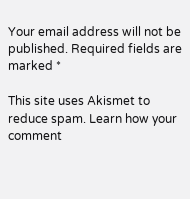Your email address will not be published. Required fields are marked *

This site uses Akismet to reduce spam. Learn how your comment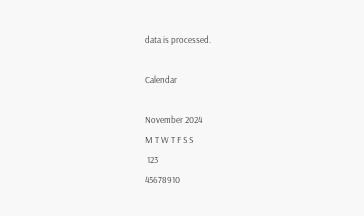data is processed.

Calendar

November 2024
M T W T F S S
 123
45678910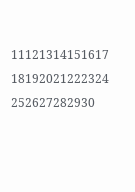11121314151617
18192021222324
252627282930